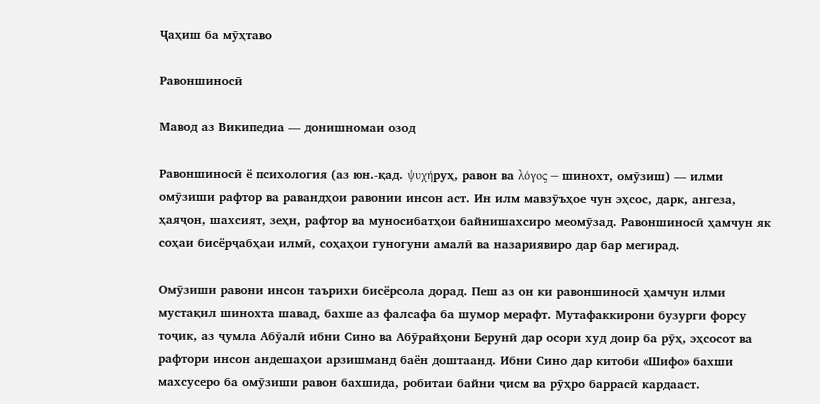Ҷаҳиш ба мӯҳтаво

Равоншиносӣ

Мавод аз Википедиа — донишномаи озод

Равоншиносӣ ё психология (аз юн.-қад. ψυχήруҳ, равон ва λόγος — шинохт, омӯзиш) — илми омӯзиши рафтор ва равандҳои равонии инсон аст. Ин илм мавзӯъҳое чун эҳсос, дарк, ангеза, ҳаяҷон, шахсият, зеҳн, рафтор ва муносибатҳои байнишахсиро меомӯзад. Равоншиносӣ ҳамчун як соҳаи бисёрҷабҳаи илмӣ, соҳаҳои гуногуни амалӣ ва назариявиро дар бар мегирад.

Омӯзиши равони инсон таърихи бисёрсола дорад. Пеш аз он ки равоншиносӣ ҳамчун илми мустақил шинохта шавад, бахше аз фалсафа ба шумор мерафт. Мутафаккирони бузурги форсу тоҷик, аз ҷумла Абӯалӣ ибни Сино ва Абӯрайҳони Берунӣ дар осори худ доир ба рӯҳ, эҳсосот ва рафтори инсон андешаҳои арзишманд баён доштаанд. Ибни Сино дар китоби «Шифо» бахши махсусеро ба омӯзиши равон бахшида, робитаи байни ҷисм ва рӯҳро баррасӣ кардааст.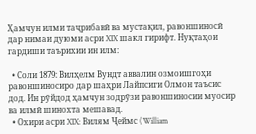Ҳамчун илми таҷрибавӣ ва мустақил, равоншиносӣ дар нимаи дуюми асри XIX шакл гирифт. Нуқтаҳои гардиши таърихии ин илм:

  • Соли 1879: Вилҳелм Вундт аввалин озмоишгоҳи равоншиносиро дар шаҳри Лайпсиги Олмон таъсис дод. Ин рӯйдод ҳамчун зодрӯзи равоншиносии муосир ва илмӣ шинохта мешавад.
  • Охири асри XIX: Вилям Ҷеймс (William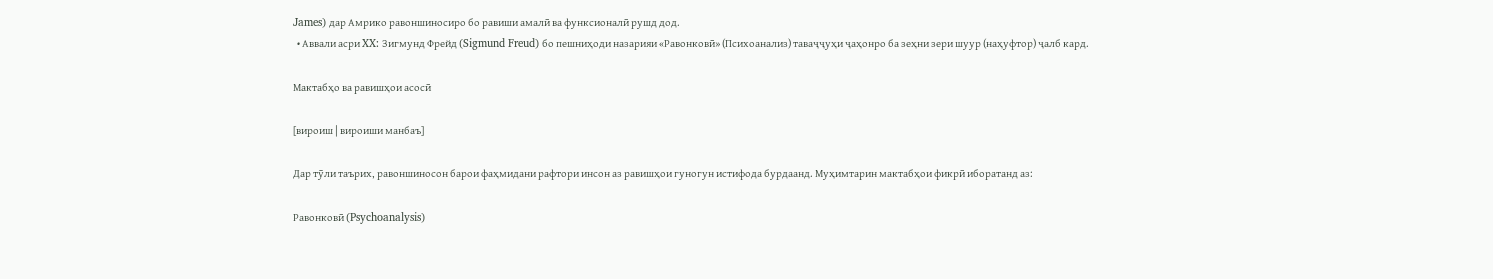James) дар Амрико равоншиносиро бо равиши амалӣ ва функсионалӣ рушд дод.
  • Аввали асри XX: Зигмунд Фрейд (Sigmund Freud) бо пешниҳоди назарияи «Равонковӣ» (Психоанализ) таваҷҷуҳи ҷаҳонро ба зеҳни зери шуур (наҳуфтор) ҷалб кард.

Мактабҳо ва равишҳои асосӣ

[вироиш | вироиши манбаъ]

Дар тӯли таърих, равоншиносон барои фаҳмидани рафтори инсон аз равишҳои гуногун истифода бурдаанд. Муҳимтарин мактабҳои фикрӣ иборатанд аз:

Равонковӣ (Psychoanalysis)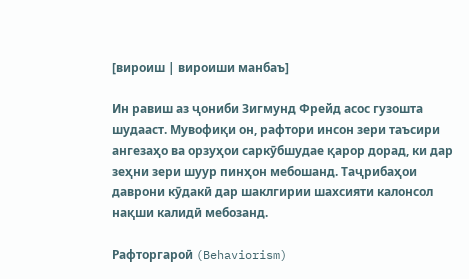[вироиш | вироиши манбаъ]

Ин равиш аз ҷониби Зигмунд Фрейд асос гузошта шудааст. Мувофиқи он, рафтори инсон зери таъсири ангезаҳо ва орзуҳои саркӯбшудае қарор дорад, ки дар зеҳни зери шуур пинҳон мебошанд. Таҷрибаҳои даврони кӯдакӣ дар шаклгирии шахсияти калонсол нақши калидӣ мебозанд.

Рафторгароӣ (Behaviorism)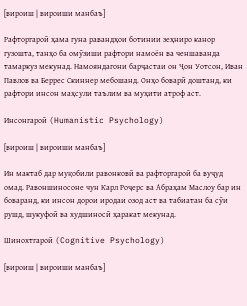[вироиш | вироиши манбаъ]

Рафторгароӣ ҳама гуна равандҳои ботинии зеҳниро канор гузошта, танҳо ба омӯзиши рафтори намоён ва ченшаванда тамаркуз мекунад. Намояндагони барҷастаи он Ҷон Уотсон, Иван Павлов ва Беррес Скиннер мебошанд. Онҳо боварӣ доштанд, ки рафтори инсон маҳсули таълим ва муҳити атроф аст.

Инсонгароӣ (Humanistic Psychology)

[вироиш | вироиши манбаъ]

Ин мактаб дар муқобили равонковӣ ва рафторгароӣ ба вуҷуд омад. Равоншиносоне чун Карл Роҷерс ва Абраҳам Маслоу бар ин боваранд, ки инсон дорои иродаи озод аст ва табиатан ба сӯи рушд, шукуфоӣ ва худшиносӣ ҳаракат мекунад.

Шинохтгароӣ (Cognitive Psychology)

[вироиш | вироиши манбаъ]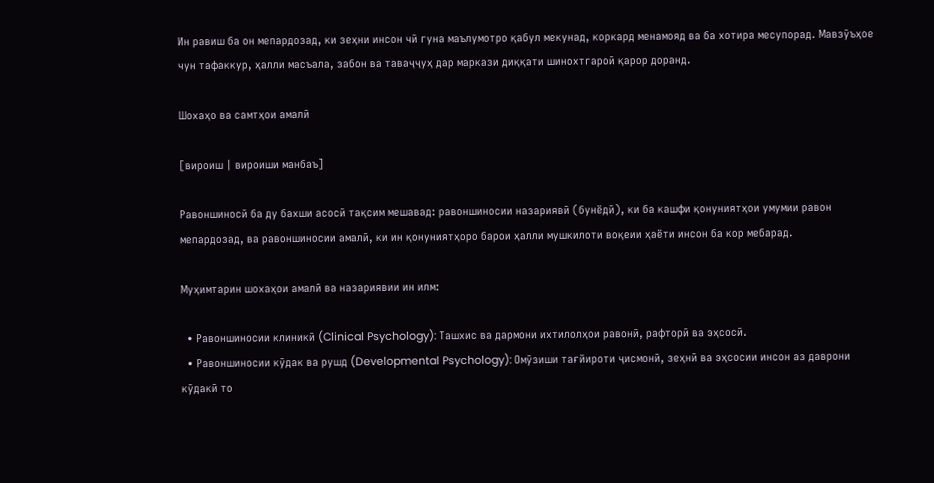Ин равиш ба он мепардозад, ки зеҳни инсон чӣ гуна маълумотро қабул мекунад, коркард менамояд ва ба хотира месупорад. Мавзӯъҳое чун тафаккур, ҳалли масъала, забон ва таваҷҷуҳ дар маркази диққати шинохтгароӣ қарор доранд.

Шохаҳо ва самтҳои амалӣ

[вироиш | вироиши манбаъ]

Равоншиносӣ ба ду бахши асосӣ тақсим мешавад: равоншиносии назариявӣ (бунёдӣ), ки ба кашфи қонуниятҳои умумии равон мепардозад, ва равоншиносии амалӣ, ки ин қонуниятҳоро барои ҳалли мушкилоти воқеии ҳаёти инсон ба кор мебарад.

Муҳимтарин шохаҳои амалӣ ва назариявии ин илм:

  • Равоншиносии клиникӣ (Clinical Psychology): Ташхис ва дармони ихтилолҳои равонӣ, рафторӣ ва эҳсосӣ.
  • Равоншиносии кӯдак ва рушд (Developmental Psychology): Омӯзиши тағйироти ҷисмонӣ, зеҳнӣ ва эҳсосии инсон аз даврони кӯдакӣ то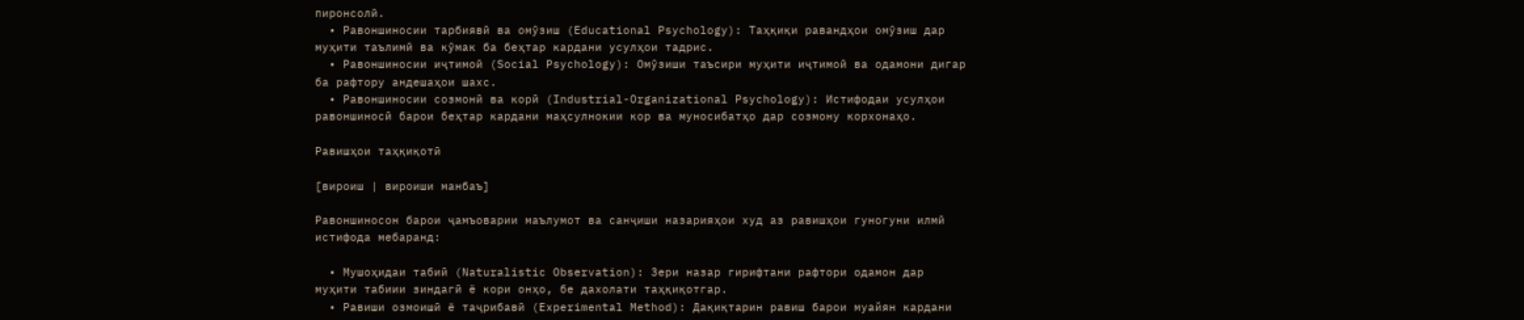пиронсолӣ.
  • Равоншиносии тарбиявӣ ва омӯзиш (Educational Psychology): Таҳқиқи равандҳои омӯзиш дар муҳити таълимӣ ва кӯмак ба беҳтар кардани усулҳои тадрис.
  • Равоншиносии иҷтимоӣ (Social Psychology): Омӯзиши таъсири муҳити иҷтимоӣ ва одамони дигар ба рафтору андешаҳои шахс.
  • Равоншиносии созмонӣ ва корӣ (Industrial-Organizational Psychology): Истифодаи усулҳои равоншиносӣ барои беҳтар кардани маҳсулнокии кор ва муносибатҳо дар созмону корхонаҳо.

Равишҳои таҳқиқотӣ

[вироиш | вироиши манбаъ]

Равоншиносон барои ҷамъоварии маълумот ва санҷиши назарияҳои худ аз равишҳои гуногуни илмӣ истифода мебаранд:

  • Мушоҳидаи табиӣ (Naturalistic Observation): Зери назар гирифтани рафтори одамон дар муҳити табиии зиндагӣ ё кори онҳо, бе дахолати таҳқиқотгар.
  • Равиши озмоишӣ ё таҷрибавӣ (Experimental Method): Дақиқтарин равиш барои муайян кардани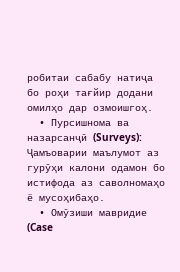робитаи сабабу натиҷа бо роҳи тағйир додани омилҳо дар озмоишгоҳ.
  • Пурсишнома ва назарсанҷӣ (Surveys): Ҷамъоварии маълумот аз гурӯҳи калони одамон бо истифода аз саволномаҳо ё мусоҳибаҳо.
  • Омӯзиши мавридие (Case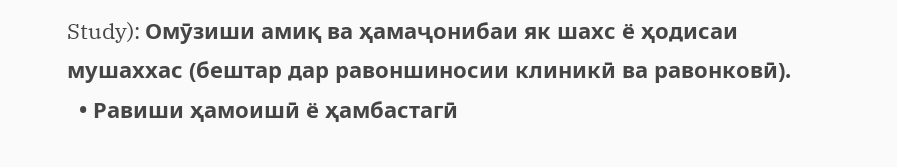Study): Омӯзиши амиқ ва ҳамаҷонибаи як шахс ё ҳодисаи мушаххас (бештар дар равоншиносии клиникӣ ва равонковӣ).
  • Равиши ҳамоишӣ ё ҳамбастагӣ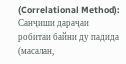(Correlational Method): Санҷиши дараҷаи робитаи байни ду падида (масалан,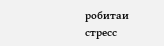робитаи стресс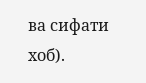ва сифати хоб).